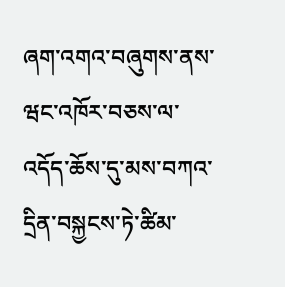ཞག་འགའ་བཞུགས་ནས་ཝང་འཁོར་བཅས་ལ་འདོད་ཆོས་དུ་མས་བཀའ་དྲིན་བསྐྱངས་ཏེ་ཚིམ་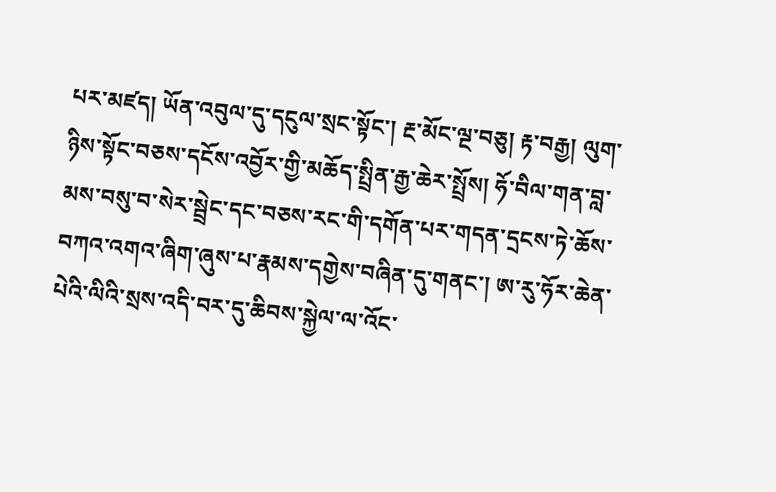པར་མཛད། ཡོན་འབུལ་དུ་དངུལ་སྲང་སྟོང་། རྔ་མོང་ལྔ་བཅུ། རྟ་བརྒྱ། ལུག་ཉིས་སྟོང་བཅས་དངོས་འབྱོར་གྱི་མཆོད་སྤྲིན་རྒྱ་ཆེར་སྤྲོས། ཧོ་བིལ་གན་བླ་མས་བསུ་བ་སེར་སྦྲེང་དང་བཅས་རང་གི་དགོན་པར་གདན་དྲངས་ཏེ་ཆོས་བཀའ་འགའ་ཞིག་ཞུས་པ་རྣམས་དགྱེས་བཞིན་དུ་གནང་། ཨ་རུ་ཧོར་ཆེན་པེའི་ལིའི་སྲས་འདི་བར་དུ་ཆིབས་སྐྱེལ་ལ་འོང་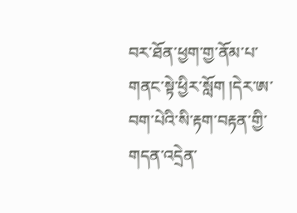བར་ཐོན་ཕྱག་གྱ་ནོམ་པ་གནང་སྟེ་ཕྱིར་སློག །དེར་ཨ་བག་པེའི་སི་རྟག་བརྟན་གྱི་གདན་འདྲེན་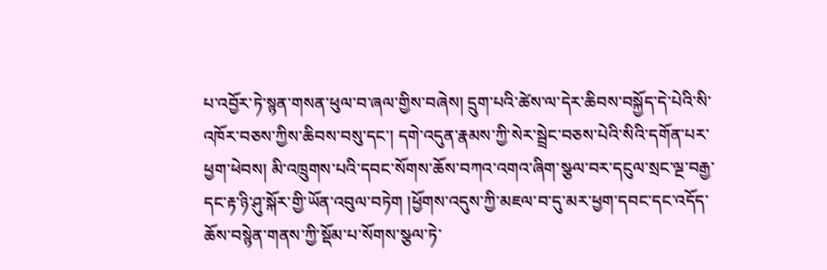པ་འབྱོར་ཏེ་སྙན་གསན་ཕུལ་བ་ཞལ་གྱིས་བཞེས། དྲུག་པའི་ཚེས་ལ་དེར་ཆིབས་བསྐྱོད་དེ་པེའི་སི་འཁོར་བཅས་ཀྱིས་ཆིབས་བསུ་དང་། དགེ་འདུན་རྣམས་ཀྱི་སེར་སྦྲེང་བཅས་པེའི་སིའི་དགོན་པར་ཕྱག་ཕེབས། མི་འཁྲུགས་པའི་དབང་སོགས་ཆོས་བཀའ་འགའ་ཞིག་སྩལ་བར་དངུལ་སྲང་ལྔ་བརྒྱ་དང་རྟ་ཉི་ཤུ་སྐོར་གྱི་ཡོན་འབུལ་བཏེག །ཕྱོགས་འདུས་ཀྱི་མཇལ་བ་དུ་མར་ཕྱག་དབང་དང་འདོད་ཆོས་བསྙེན་གནས་ཀྱི་སྡོམ་པ་སོགས་སྩལ་ཏེ་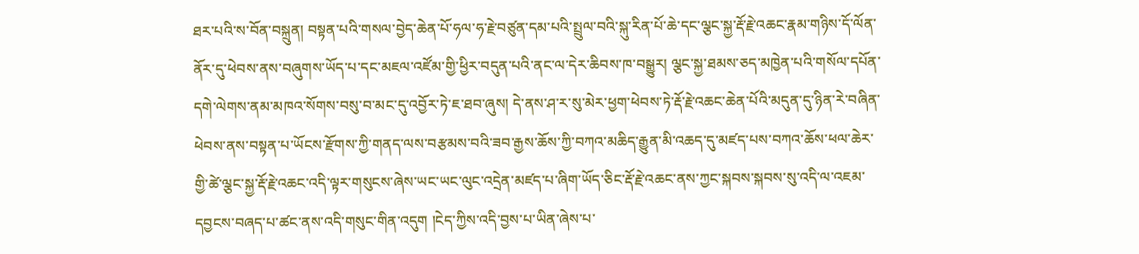ཐར་པའི་ས་བོན་བསྐྲུན། བསྟན་པའི་གསལ་བྱེད་ཆེན་པོ་ཧལ་ཧ་རྗེ་བཙུན་དམ་པའི་སྤྲུལ་བའི་སྐུ་རིན་པོ་ཆེ་དང་ལྕང་སྐྱ་རྡོ་རྗེ་འཆང་རྣམ་གཉིས་དོ་ལོན་ནོར་དུ་ཕེབས་ནས་བཞུགས་ཡོད་པ་དང་མཇལ་འཛོམ་གྱི་ཕྱིར་བདུན་པའི་ནང་ལ་དེར་ཆིབས་ཁ་བསྒྱུར། ལྕང་སྐྱ་ཐམས་ཅད་མཁྱེན་པའི་གསོལ་དཔོན་དགེ་ལེགས་ནམ་མཁའ་སོགས་བསུ་བ་མང་དུ་འབྱོར་ཏེ་ཇ་ཐབ་ཞུས། དེ་ནས་ཤ་ར་སུ་མེར་ཕྱག་ཕེབས་ཏེ་རྡོ་རྗེ་འཆང་ཆེན་པོའི་མདུན་དུ་ཉིན་རེ་བཞིན་ཕེབས་ནས་བསྟན་པ་ཡོངས་རྫོགས་ཀྱི་གནད་ལས་བརྩམས་བའི་ཟབ་རྒྱས་ཆོས་ཀྱི་བཀའ་མཆིད་རྒྱུན་མི་འཆད་དུ་མཛད་པས་བཀའ་ཆོས་ཕལ་ཆེར་གྱི་ཚེ་ལྕང་སྐྱ་རྡོ་རྗེ་འཆང་འདི་ལྟར་གསུངས་ཞེས་ཡང་ཡང་ལུང་འདྲེན་མཛད་པ་ཞིག་ཡོད་ཅིང་རྡོ་རྗེ་འཆང་ནས་ཀྱང་སྐབས་སྐབས་སུ་འདི་ལ་འཇམ་དབྱངས་བཞད་པ་ཚང་ནས་འདི་གསུང་གིན་འདུག །ངེད་ཀྱིས་འདི་བྱས་པ་ཡིན་ཞེས་པ་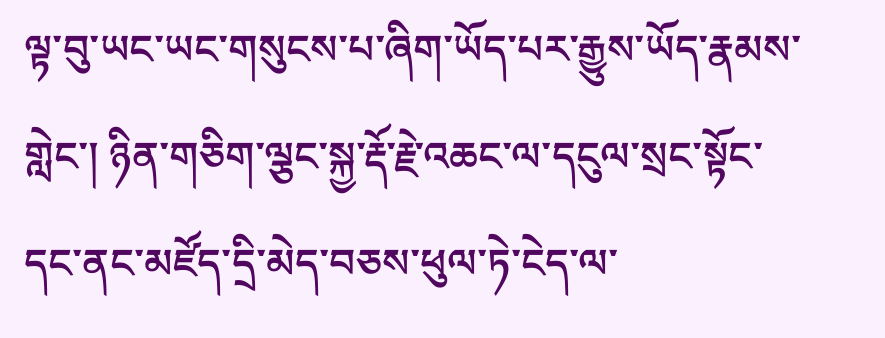ལྟ་བུ་ཡང་ཡང་གསུངས་པ་ཞིག་ཡོད་པར་རྒྱུས་ཡོད་རྣམས་གླེང་། ཉིན་གཅིག་ལྕང་སྐྱ་རྡོ་རྗེ་འཆང་ལ་དངུལ་སྲང་སྟོང་དང་ནང་མཛོད་དྲི་མེད་བཅས་ཕུལ་ཏེ་ངེད་ལ་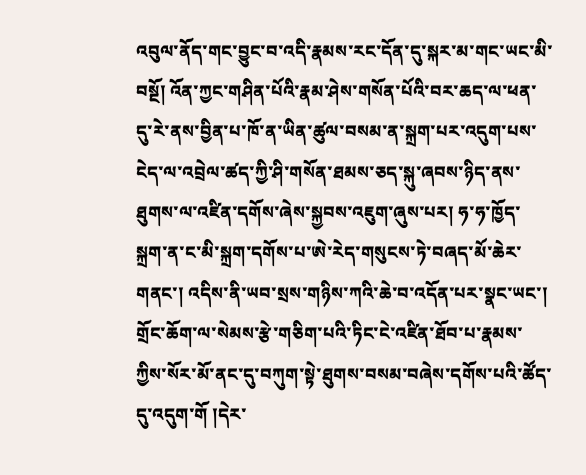འབུལ་ནོད་གང་བྱུང་བ་འདི་རྣམས་རང་དོན་དུ་སྐར་མ་གང་ཡང་མི་བསྔོ། འོན་ཀྱང་གཤིན་པོའི་རྣམ་ཤེས་གསོན་པོའི་བར་ཆད་ལ་ཕན་དུ་རེ་ནས་བྱིན་པ་ཁོ་ན་ཡིན་ཚུལ་བསམ་ན་སྐྲག་པར་འདུག་པས་ངེད་ལ་འབྲེལ་ཚད་ཀྱི་ཤི་གསོན་ཐམས་ཅད་སྐུ་ཞབས་ཉིད་ནས་ཐུགས་ལ་འཛིན་དགོས་ཞེས་སྐྱབས་འཇུག་ཞུས་པར། ཧ་ཧ་ཁྱོད་སྐྲག་ན་ང་མི་སྐྲག་དགོས་པ་ཨེ་རེད་གསུངས་ཏེ་བཞད་མོ་ཆེར་གནང་། འདིས་ནི་ཡབ་སྲས་གཉིས་ཀའི་ཆེ་བ་འདོན་པར་སྣང་ཡང་། གྲོང་ཆོག་ལ་སེམས་རྩེ་གཅིག་པའི་ཏིང་ངེ་འཛིན་ཐོབ་པ་རྣམས་ཀྱིས་སོར་མོ་ནང་དུ་བཀུག་སྟེ་ཐུགས་བསམ་བཞེས་དགོས་པའི་ཚོད་དུ་འདུག་གོ །དེར་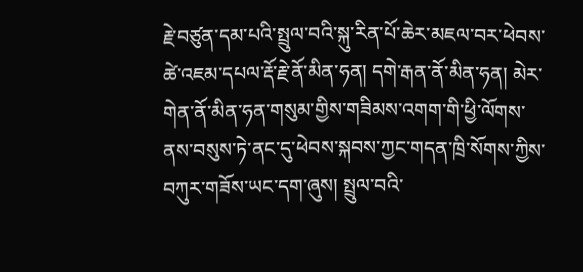རྗེ་བཙུན་དམ་པའི་སྤྲུལ་བའི་སྐུ་རིན་པོ་ཆེར་མཇལ་བར་ཕེབས་ཚེ་འཇམ་དཔལ་རྡོ་རྗེ་ནོ་མིན་ཧན། དགེ་རྒན་ནོ་མིན་ཧན། མེར་གེན་ནོ་མིན་ཧན་གསུམ་གྱིས་གཟིམས་འགག་གི་ཕྱི་ལོགས་ནས་བསུས་ཏེ་ནང་དུ་ཕེབས་སྐབས་ཀྱང་གདན་ཁྲི་སོགས་ཀྱིས་བཀུར་གཟོས་ཡང་དག་ཞུས། སྤྲུལ་བའི་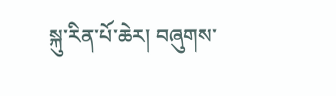སྐུ་རིན་པོ་ཆེར། བཞུགས་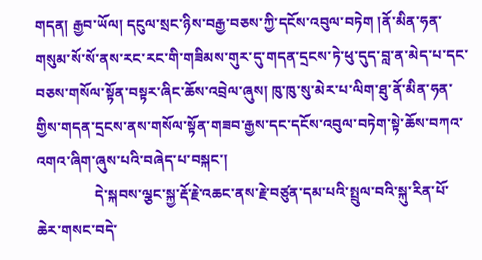གདན། རྒྱབ་ཡོལ། དངུལ་སྲང་ཉིས་བརྒྱ་བཅས་ཀྱི་དངོས་འབུལ་བཏེག །ནོ་མིན་ཧན་གསུམ་སོ་སོ་ནས་རང་རང་གི་གཟིམས་གུར་དུ་གདན་དྲངས་ཏེ་ཕུ་དུད་བླ་ན་མེད་པ་དང་བཅས་གསོལ་སྟོན་བསྟར་ཞིང་ཆོས་འབྲེལ་ཞུས། ཁུ་ཁུ་སུ་མེར་པ་ལིག་ཐུ་ནོ་མིན་ཧན་གྱིས་གདན་དྲངས་ནས་གསོལ་སྟོན་གཟབ་རྒྱས་དང་དངོས་འབུལ་བཏེག་སྟེ་ཆོས་བཀའ་འགའ་ཞིག་ཞུས་པའི་བཞེད་པ་བསྐང་།
                དེ་སྐབས་ལྕང་སྐྱ་རྡོ་རྗེ་འཆང་ནས་རྗེ་བཙུན་དམ་པའི་སྤྲུལ་བའི་སྐུ་རིན་པོ་ཆེར་གསང་བདེ་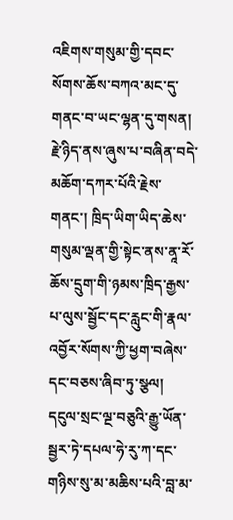འཇིགས་གསུམ་གྱི་དབང་སོགས་ཆོས་བཀའ་མང་དུ་གནང་བ་ཡང་ལྷན་དུ་གསན། རྗེ་ཉིད་ནས་ཞུས་པ་བཞིན་བདེ་མཆོག་དཀར་པོའི་རྗེས་གནང་། ཁྲིད་ཡིག་ཡིད་ཆེས་གསུམ་ལྡན་གྱི་སྟེང་ནས་ནཱ་རོ་ཆོས་དྲུག་གི་ཉམས་ཁྲིད་རྒྱས་པ་ལུས་སྦྱོང་དང་རླུང་གི་རྣལ་འབྱོར་སོགས་ཀྱི་ཕྱག་བཞེས་དང་བཅས་ཞིབ་ཏུ་སྩལ། དངུལ་སྲང་ལྔ་བཅུའི་རྒྱུ་ཡོན་སྦྱར་ཏེ་དཔལ་ཧེ་རུ་ཀ་དང་གཉིས་སུ་མ་མཆིས་པའི་བླ་མ་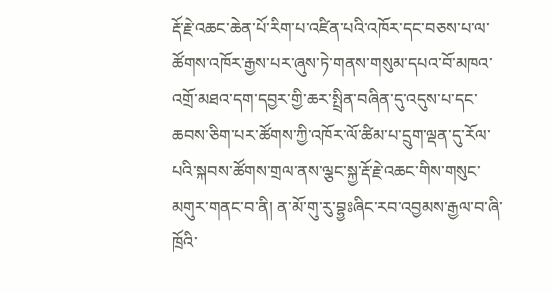རྡོ་རྗེ་འཆང་ཆེན་པོ་རིག་པ་འཛིན་པའི་འཁོར་དང་བཅས་པ་ལ་ཚོགས་འཁོར་རྒྱས་པར་ཞུས་ཏེ་གནས་གསུམ་དཔའ་བོ་མཁའ་འགྲོ་མཐའ་དག་དབྱར་གྱི་ཆར་སྤྲིན་བཞིན་དུ་འདུས་པ་དང་ཆབས་ཅིག་པར་ཚོགས་ཀྱི་འཁོར་ལོ་ཚིམ་པ་དྲུག་ལྡན་དུ་རོལ་པའི་སྐབས་ཚོགས་གྲལ་ནས་ལྕང་སྐྱ་རྡོ་རྗེ་འཆང་གིས་གསུང་མགུར་གནང་བ་ནི། ན་མོ་གུ་རུ་བྷྱཿཞིང་རབ་འབྱམས་རྒྱལ་བ་ཞི་ཁྲོའི་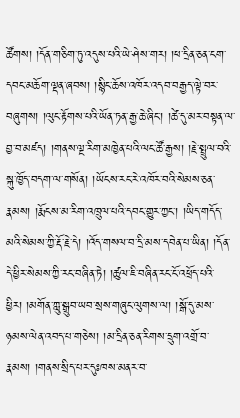ཚོགས། །དོན་གཅིག་ཏུ་འདུས་པའི་ཡེ་ཤེས་གར། །ཕ་དྲིན་ཅན་ངག་དབང་མཆོག་ལྡན་ཞབས། །སྙིང་ཆོས་འཁོར་འདབ་བརྒྱད་ལྟེ་བར་བཞུགས། །ལུང་རྟོགས་པའི་ཡོན་ཏན་རྒྱ་ཆེ་ཞིང་། །ཚེ་དུ་མར་བསྟན་ལ་བྱ་བ་མཛད། །གནས་ལྔ་རིག་མཁྱེན་པའི་ལང་ཚོ་རྒྱས། །རྗེ་སྤྲུལ་བའི་སྐུ་ཁྱོད་བདག་ལ་གསོན། །ཡོངས་རང་རེ་འཁོར་བའི་སེམས་ཅན་རྣམས། །རྨོངས་མ་རིག་འཁྲུལ་པའི་དབང་གྱུར་ཀྱང་། །ཡིད་གདོད་མའི་སེམས་ཀྱི་རྡོ་རྗེ་དེ། །འོད་གསལ་བ་དྲི་མས་དབེན་པ་ཡིན། །དོན་དེ་ཕྱིར་སེམས་ཀྱི་རང་བཞིན་ཏེ། །ཚུལ་ཇི་བཞིན་རང་ངོ་འཕྲོད་པའི་ཕྱིར། །མགོན་ཀླུ་སྒྲུབ་ཡབ་སྲས་གཞུང་ལུགས་ལ། །སྒོ་དུ་མས་ཉམས་ལེན་འབད་པ་གཅེས། །མ་དྲིན་ཅན་རིགས་དྲུག་འགྲོ་བ་རྣམས། །གནས་སྲིད་པར་དུཿཁས་མནར་བ་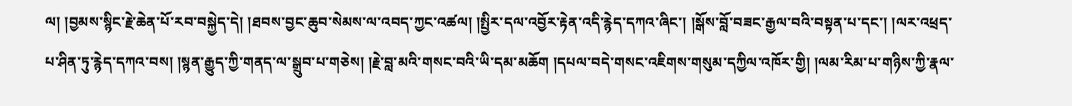ལ། །བྱམས་སྙིང་རྗེ་ཆེན་པོ་རབ་བསྐྱེད་དེ། །ཐབས་བྱང་ཆུབ་སེམས་ལ་འབད་ཀྱང་འཚལ། །སྤྱིར་དལ་འབྱོར་རྟེན་འདི་རྙེད་དཀའ་ཞིང་། །སྒོས་བློ་བཟང་རྒྱལ་བའི་བསྟན་པ་དང་། །ལར་འཕྲད་པ་ཤིན་ཏུ་རྙེད་དཀའ་བས། །སྙན་རྒྱུད་ཀྱི་གནད་ལ་སྒྲུབ་པ་གཅེས། །རྗེ་བླ་མའི་གསང་བའི་ཡི་དམ་མཆོག །དཔལ་བདེ་གསང་འཇིགས་གསུམ་དཀྱིལ་འཁོར་གྱི། །ལམ་རིམ་པ་གཉིས་ཀྱི་རྣལ་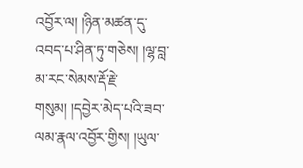འབྱོར་ལ། །ཉིན་མཚན་དུ་འབད་པ་ཤིན་ཏུ་གཅེས། །ལྷ་བླ་མ་རང་སེམས་རྡོ་རྗེ་གསུམ། །དབྱེར་མེད་པའི་ཟབ་ལམ་རྣལ་འབྱོར་གྱིས། །ཡུལ་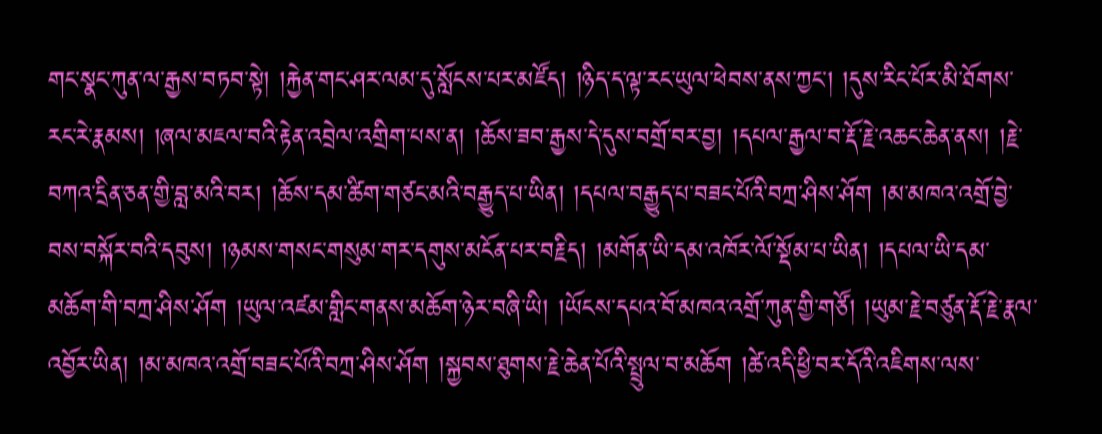གང་སྣང་ཀུན་ལ་རྒྱས་བཏབ་སྟེ། །རྐྱེན་གང་ཤར་ལམ་དུ་སློངས་པར་མཛོད། །ཉིད་ད་ལྟ་རང་ཡུལ་ཕེབས་ནས་ཀྱང་། །དུས་རིང་པོར་མི་ཐོགས་རང་རེ་རྣམས། །ཞལ་མཇལ་བའི་རྟེན་འབྲེལ་འགྲིག་པས་ན། །ཆོས་ཟབ་རྒྱས་དེ་དུས་བགྲོ་བར་བྱ། །དཔལ་རྒྱལ་བ་རྡོ་རྗེ་འཆང་ཆེན་ནས། །རྗེ་བཀའ་དྲིན་ཅན་གྱི་བླ་མའི་བར། །ཆོས་དམ་ཚིག་གཙང་མའི་བརྒྱུད་པ་ཡིན། །དཔལ་བརྒྱུད་པ་བཟང་པོའི་བཀྲ་ཤིས་ཤོག །མ་མཁའ་འགྲོ་བྱེ་བས་བསྐོར་བའི་དབུས། །ཉམས་གསང་གསུམ་གར་དགུས་མངོན་པར་བརྗིད། །མགོན་ཡི་དམ་འཁོར་ལོ་སྡོམ་པ་ཡིན། །དཔལ་ཡི་དམ་མཆོག་གི་བཀྲ་ཤིས་ཤོག །ཡུལ་འཛམ་གླིང་གནས་མཆོག་ཉེར་བཞི་ཡི། །ཡོངས་དཔའ་བོ་མཁའ་འགྲོ་ཀུན་གྱི་གཙོ། །ཡུམ་རྗེ་བཙུན་རྡོ་རྗེ་རྣལ་འབྱོར་ཡིན། །མ་མཁའ་འགྲོ་བཟང་པོའི་བཀྲ་ཤིས་ཤོག །སྐྱབས་ཐུགས་རྗེ་ཆེན་པོའི་སྤྲུལ་བ་མཆོག །ཚེ་འདི་ཕྱི་བར་དོའི་འཇིགས་ལས་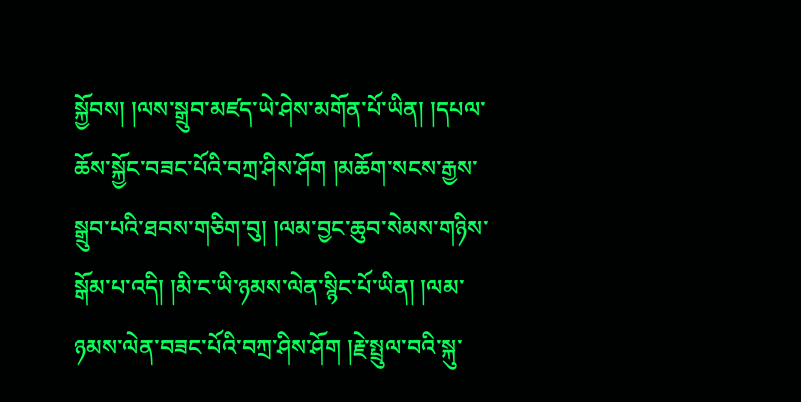སྐྱོབས། །ལས་སྒྲུབ་མཛད་ཡེ་ཤེས་མགོན་པོ་ཡིན། །དཔལ་ཆོས་སྐྱོང་བཟང་པོའི་བཀྲ་ཤིས་ཤོག །མཆོག་སངས་རྒྱས་སྒྲུབ་པའི་ཐབས་གཅིག་བུ། །ལམ་བྱང་ཆུབ་སེམས་གཉིས་སྒོམ་པ་འདི། །མི་ང་ཡི་ཉམས་ལེན་སྙིང་པོ་ཡིན། །ལམ་ཉམས་ལེན་བཟང་པོའི་བཀྲ་ཤིས་ཤོག །རྗེ་སྤྲུལ་བའི་སྐུ་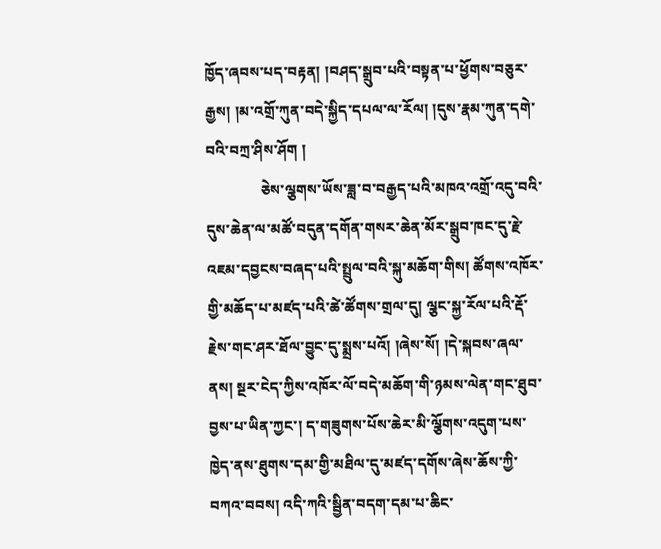ཁྱོད་ཞབས་པད་བརྟན། །བཤད་སྒྲུབ་པའི་བསྟན་པ་ཕྱོགས་བཅུར་རྒྱས། །མ་འགྲོ་ཀུན་བདེ་སྐྱིད་དཔལ་ལ་རོལ། །དུས་རྣམ་ཀུན་དགེ་བའི་བཀྲ་ཤིས་ཤོག །
               ཅེས་ལྕགས་ཡོས་ཟླ་བ་བརྒྱད་པའི་མཁའ་འགྲོ་འདུ་བའི་དུས་ཆེན་ལ་མཚོ་བདུན་དགོན་གསར་ཆེན་མོར་སྒྲུབ་ཁང་དུ་རྗེ་འཇམ་དབྱངས་བཞད་པའི་སྤྲུལ་བའི་སྐུ་མཆོག་གིས། ཚོགས་འཁོར་གྱི་མཆོད་པ་མཛད་པའི་ཚེ་ཚོགས་གྲལ་དུ། ལྕང་སྐྱ་རོལ་པའི་རྡོ་རྗེས་གང་ཤར་ཐོལ་བྱུང་དུ་སྨྲས་པའོ། །ཞེས་སོ། །དེ་སྐབས་ཞལ་ནས། སྔར་ངེད་ཀྱིས་འཁོར་ལོ་བདེ་མཆོག་གི་ཉམས་ལེན་གང་ཐུབ་བྱས་པ་ཡིན་ཀྱང་། ད་གཟུགས་པོས་ཆེར་མི་ལྕོགས་འདུག་པས་ཁྱེད་ནས་ཐུགས་དམ་གྱི་མཐིལ་དུ་མཛད་དགོས་ཞེས་ཆོས་ཀྱི་བཀའ་བབས། འདི་ཀའི་སྦྱིན་བདག་དམ་པ་ཆིང་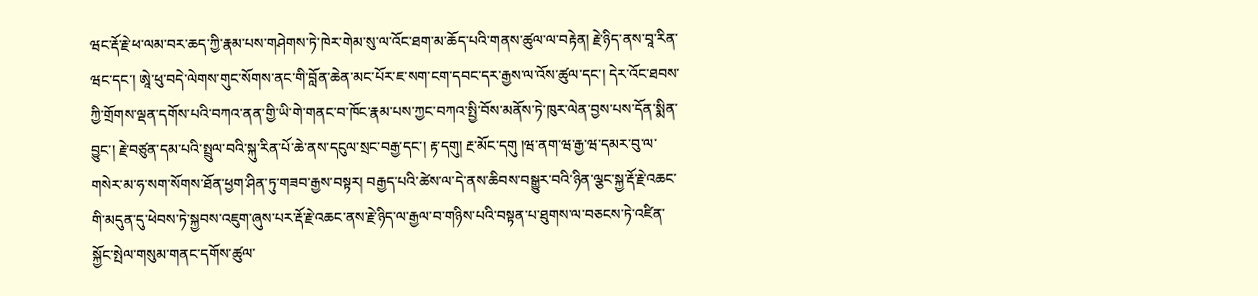ཝང་རྡོ་རྗེ་ཕ་ལམ་བར་ཆད་ཀྱི་རྣམ་པས་གཤེགས་ཏེ་ཁེར་གེམ་སུ་ལ་འོང་ཐག་མ་ཆོད་པའི་གནས་ཚུལ་ལ་བརྟེན། རྗེ་ཉིད་ནས་བཱ་རིན་ཝང་དང་། ཨཱེ་ཕུ་བདེ་ལེགས་གུང་སོགས་ནང་གི་བློན་ཆེན་མང་པོར་ཇ་སག་ངག་དབང་དར་རྒྱས་ལ་འོས་ཚུལ་དང་། དེར་འོང་ཐབས་ཀྱི་གྲོགས་ལྡན་དགོས་པའི་བཀའ་ནན་གྱི་ཡི་གེ་གནང་བ་ཁོང་རྣམ་པས་ཀྱང་བཀའ་སྤྱི་བོས་མནོས་ཏེ་ཁུར་ལེན་བྱས་པས་དོན་སྨིན་བྱུང་། རྗེ་བཙུན་དམ་པའི་སྤྲུལ་བའི་སྐུ་རིན་པོ་ཆེ་ནས་དངུལ་སྲང་བརྒྱ་དང་། རྟ་དགུ། རྔ་མོང་དགུ །ཝ་ནག་ཝ་རྒྱ་ཝ་དམར་བུ་ལ་གསེར་མ་ཧ་སག་སོགས་ཐོན་ཕྱག་ཤིན་ཏུ་གཟབ་རྒྱས་བསྟར། བརྒྱད་པའི་ཚེས་ལ་དེ་ནས་ཆིབས་བསྒྱུར་བའི་ཉིན་ལྕང་སྐྱ་རྡོ་རྗེ་འཆང་གི་མདུན་དུ་ཕེབས་ཏེ་སྐྱབས་འཇུག་ཞུས་པར་རྡོ་རྗེ་འཆང་ནས་རྗེ་ཉིད་ལ་རྒྱལ་བ་གཉིས་པའི་བསྟན་པ་ཐུགས་ལ་བཅངས་ཏེ་འཛིན་སྐྱོང་སྤེལ་གསུམ་གནང་དགོས་ཚུལ་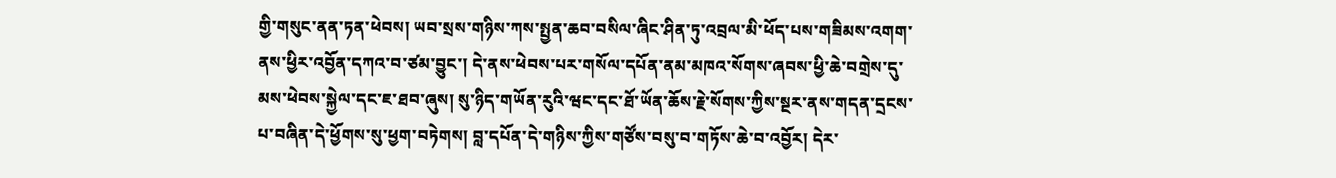གྱི་གསུང་ནན་ཏན་ཕེབས། ཡབ་སྲས་གཉིས་ཀས་སྤྱན་ཆབ་བསིལ་ཞིང་ཤིན་ཏུ་འབྲལ་མི་ཕོད་པས་གཟིམས་འགག་ནས་ཕྱིར་འབྱོན་དཀའ་བ་ཙམ་བྱུང་། དེ་ནས་ཕེབས་པར་གསོལ་དཔོན་ནམ་མཁའ་སོགས་ཞབས་ཕྱི་ཆེ་བགྲེས་དུ་མས་ཕེབས་སྐྱེལ་དང་ཇ་ཐབ་ཞུས། སུ་ཉིད་གཡོན་རུའི་ཝང་དང་ཐོ་ཡོན་ཆོས་རྗེ་སོགས་ཀྱིས་སྔར་ནས་གདན་དྲངས་པ་བཞིན་དེ་ཕྱོགས་སུ་ཕྱག་བཏེགས། བླ་དཔོན་དེ་གཉིས་ཀྱིས་གཙོས་བསུ་བ་གཏོས་ཆེ་བ་འབྱོར། དེར་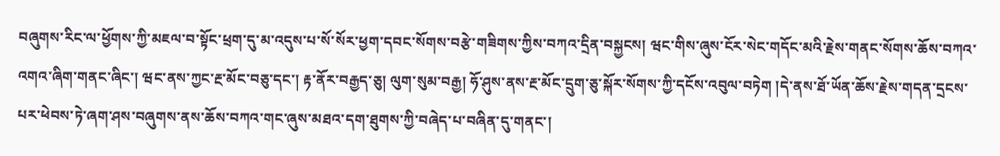བཞུགས་རིང་ལ་ཕྱོགས་ཀྱི་མཇལ་བ་སྟོང་ཕྲག་དུ་མ་འདུས་པ་སོ་སོར་ཕྱག་དབང་སོགས་བརྩེ་གཟིགས་ཀྱིས་བཀའ་དྲིན་བསྐྱངས། ཝང་གིས་ཞུས་ངོར་སེང་གདོང་མའི་རྗེས་གནང་སོགས་ཆོས་བཀའ་འགའ་ཞིག་གནང་ཞིང་། ཝང་ནས་ཀྱང་རྔ་མོང་བཅུ་དང་། རྟ་ནོར་བརྒྱད་ཅུ། ལུག་སུམ་བརྒྱ། ཧོ་ཤུས་ནས་རྔ་མོང་དྲུག་ཅུ་སྐོར་སོགས་ཀྱི་དངོས་འབུལ་བཏེག །དེ་ནས་ཐོ་ཡོན་ཆོས་རྗེས་གདན་དྲངས་པར་ཕེབས་ཏེ་ཞག་ཤས་བཞུགས་ནས་ཆོས་བཀའ་གང་ཞུས་མཐའ་དག་ཐུགས་ཀྱི་བཞེད་པ་བཞིན་དུ་གནང་།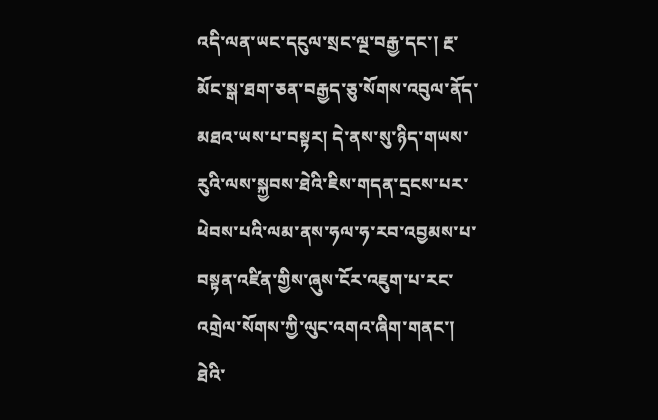འདི་ལན་ཡང་དངུལ་སྲང་ལྔ་བརྒྱ་དང་། རྔ་མོང་སྒ་ཐག་ཅན་བརྒྱད་ཅུ་སོགས་འབུལ་ནོད་མཐའ་ཡས་པ་བསྟར། དེ་ནས་སུ་ཉིད་གཡས་རུའི་ལས་སྐྱབས་ཐེའི་ཇིས་གདན་དྲངས་པར་ཕེབས་པའི་ལམ་ནས་ཧལ་ཧ་རབ་འབྱམས་པ་བསྟན་འཛིན་གྱིས་ཞུས་ངོར་འཇུག་པ་རང་འགྲེལ་སོགས་ཀྱི་ལུང་འགའ་ཞིག་གནང་། ཐེའི་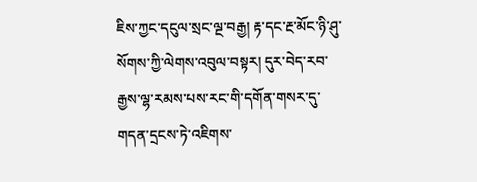ཇིས་ཀྱང་དངུལ་སྲང་ལྔ་བརྒྱ། རྟ་དང་རྔ་མོང་ཉི་ཤུ་སོགས་ཀྱི་ལེགས་འབུལ་བསྟར། དུར་བེད་རབ་རྒྱས་ལྷ་རམས་པས་རང་གི་དགོན་གསར་དུ་གདན་དྲངས་ཏེ་འཇིགས་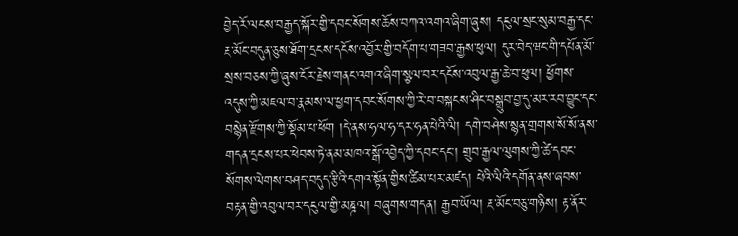བྱེད་རོ་ལངས་བརྒྱད་སྐོར་གྱི་དབང་སོགས་ཆོས་བཀའ་འགའ་ཞིག་ཞུས། དངུལ་སྲང་སུམ་བརྒྱ་དང་རྔ་མོང་བདུན་ཅུས་ཐོག་དྲངས་དངོས་འབྱོར་གྱི་བདོག་པ་གཟབ་རྒྱས་ཕུལ། དུར་བེད་ཝང་གི་དཔོན་མོ་སྲས་བཅས་ཀྱི་ཞུས་ངོར་རྗེས་གནང་འགའ་ཞིག་སྩལ་བར་དངོས་འབུལ་རྒྱ་ཆེ་བ་ཕུལ། ཕྱོགས་འདུས་ཀྱི་མཇལ་བ་རྣམས་ལ་ཕྱག་དབང་སོགས་ཀྱི་རེ་བ་བསྐངས་ཤིང་བསྒྲུབ་བྱ་དུ་མར་རབ་བྱུང་དང་བསྙེན་རྫོགས་ཀྱི་སྡོམ་པ་ཕོག །དེ་ནས་ཧལ་ཧ་དར་ཧན་པེའི་ལི། དགེ་བཤེས་སྙན་གྲགས་སོ་སོ་ནས་གདན་དྲངས་པར་ཕེབས་ཏེ་ནམ་མཁའ་སྒོ་འབྱེད་ཀྱི་དབང་དང་། གྲུབ་རྒྱལ་ལུགས་ཀྱི་ཚེ་དབང་སོགས་ལེགས་བཤད་བདུད་རྩིའི་དགའ་སྟོན་གྱིས་ཚིམ་པར་མཛད། པེའི་ལིའི་དགོན་ནས་ཞབས་བརྟན་གྱི་འབུལ་བར་དངུལ་གྱི་མཎྜལ། བཞུགས་གདན། རྒྱབ་ཡོལ། རྔ་མོང་བཅུ་གཉིས། རྟ་ནོར་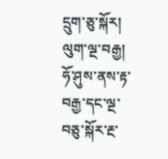དྲུག་ཅུ་སྐོར། ལུག་ལྔ་བརྒྱ། ཧོ་ཤུས་ནས་རྟ་བརྒྱ་དང་ལྔ་བཅུ་སྐོར་རྔ་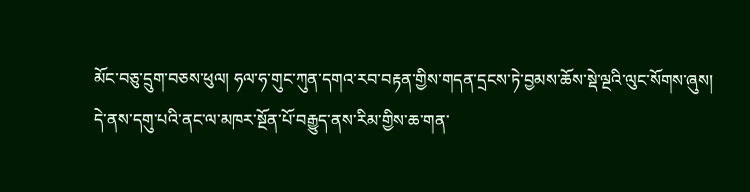མོང་བཅུ་དྲུག་བཅས་ཕུལ། ཧལ་ཧ་གུང་ཀུན་དགའ་རབ་བརྟན་གྱིས་གདན་དྲངས་ཏེ་བྱམས་ཆོས་སྡེ་ལྔའི་ལུང་སོགས་ཞུས། དེ་ནས་དགུ་པའི་ནང་ལ་མཁར་སྔོན་པོ་བརྒྱུད་ནས་རིམ་གྱིས་ཆ་གན་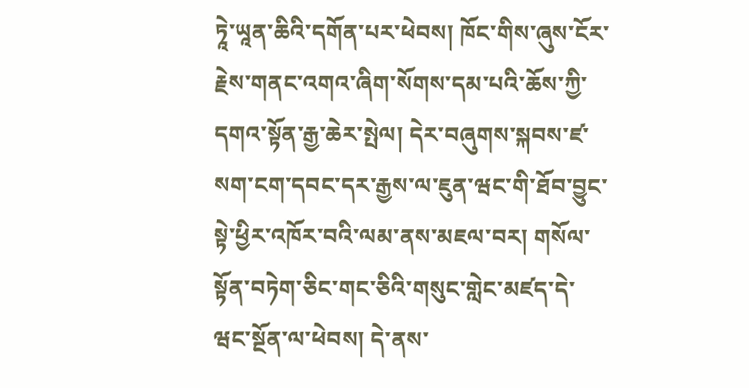ཏཱེ་ཡཱན་ཆིའི་དགོན་པར་ཕེབས། ཁོང་གིས་ཞུས་ངོར་རྗེས་གནང་འགའ་ཞིག་སོགས་དམ་པའི་ཆོས་ཀྱི་དགའ་སྟོན་རྒྱ་ཆེར་སྤེལ། དེར་བཞུགས་སྐབས་ཛ་སག་ངག་དབང་དར་རྒྱས་ལ་ཇུན་ཝང་གི་ཐོབ་བྱུང་སྟེ་ཕྱིར་འཁོར་བའི་ལམ་ནས་མཇལ་བར། གསོལ་སྟོན་བཏེག་ཅིང་གང་ཅིའི་གསུང་གླེང་མཛད་དེ་ཝང་སྔོན་ལ་ཕེབས། དེ་ནས་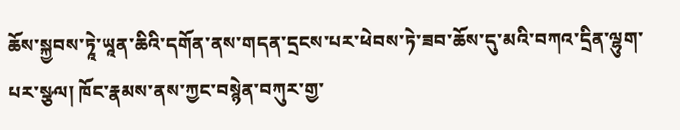ཆོས་སྐྱབས་ཏཱེ་ཡཱན་ཆིའི་དགོན་ནས་གདན་དྲངས་པར་ཕེབས་ཏེ་ཟབ་ཆོས་དུ་མའི་བཀའ་དྲིན་ལྷུག་པར་སྩལ། ཁོང་རྣམས་ནས་ཀྱང་བསྙེན་བཀུར་གྱ་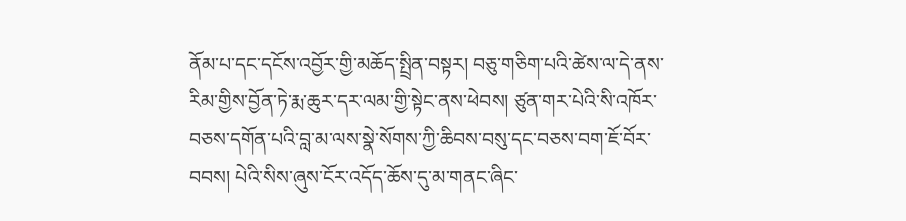ནོམ་པ་དང་དངོས་འབྱོར་གྱི་མཆོད་སྤྲིན་བསྟར། བཅུ་གཅིག་པའི་ཚེས་ལ་དེ་ནས་རིམ་གྱིས་བྱོན་ཏེ་རྨ་ཆུར་དར་ལམ་གྱི་སྟེང་ནས་ཕེབས། ཙུན་གར་པེའི་སི་འཁོར་བཅས་དགོན་པའི་བླ་མ་ལས་སྣེ་སོགས་ཀྱི་ཆིབས་བསུ་དང་བཅས་བག་ཇོ་བོར་བབས། པེའི་སིས་ཞུས་ངོར་འདོད་ཆོས་དུ་མ་གནང་ཞིང་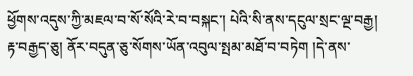ཕྱོགས་འདུས་ཀྱི་མཇལ་བ་སོ་སོའི་རེ་བ་བསྐང་། པེའི་སི་ནས་དངུལ་སྲང་ལྔ་བརྒྱ། རྟ་བརྒྱད་ཅུ། ནོར་བདུན་ཅུ་སོགས་ཡོན་འབུལ་སྤམ་མཐོ་བ་བཏེག །དེ་ནས་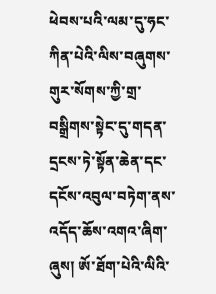ཕེབས་པའི་ལམ་དུ་ཧང་ཀིན་པེའི་ལིས་བཞུགས་གུར་སོགས་ཀྱི་གྲ་བསྒྲིགས་སྟེང་དུ་གདན་དྲངས་ཏེ་སྟོན་ཆེན་དང་དངོས་འབུལ་བཏེག་ནས་འདོད་ཆོས་འགའ་ཞིག་ཞུས། ཨོ་ཐོག་པེའི་ལིའི་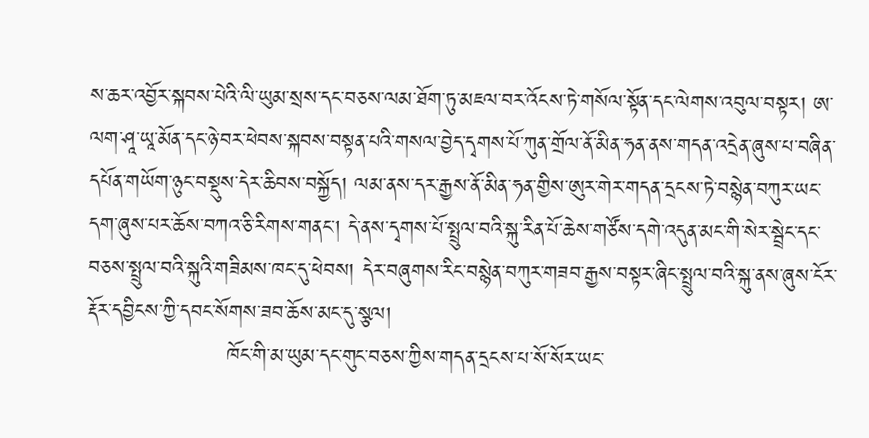ས་ཆར་འབྱོར་སྐབས་པེའི་ལི་ཡུམ་སྲས་དང་བཅས་ལམ་ཐོག་ཏུ་མཇལ་བར་འོངས་ཏེ་གསོལ་སྟོན་དང་ལེགས་འབུལ་བསྟར། ཨ་ལག་ཤཱ་ཡཱ་མོན་དང་ཉེ་བར་ཕེབས་སྐབས་བསྟན་པའི་གསལ་བྱེད་དྭགས་པོ་ཀུན་གྲོལ་ནོ་མིན་ཧན་ནས་གདན་འདྲེན་ཞུས་པ་བཞིན་དཔོན་གཡོག་ཉུང་བསྡུས་དེར་ཆིབས་བསྐྱོད། ལམ་ནས་དར་རྒྱས་ནོ་མིན་ཧན་གྱིས་ཨུར་གེར་གདན་དྲངས་ཏེ་བསྙེན་བཀུར་ཡང་དག་ཞུས་པར་ཆོས་བཀའ་ཅི་རིགས་གནང་། དེ་ནས་དྭགས་པོ་སྤྲུལ་བའི་སྐུ་རིན་པོ་ཆེས་གཙོས་དགེ་འདུན་མང་གི་སེར་སྦྲེང་དང་བཅས་སྤྲུལ་བའི་སྐུའི་གཟིམས་ཁང་དུ་ཕེབས། དེར་བཞུགས་རིང་བསྙེན་བཀུར་གཟབ་རྒྱས་བསྟར་ཞིང་སྤྲུལ་བའི་སྐུ་ནས་ཞུས་ངོར་རྡོར་དབྱིངས་ཀྱི་དབང་སོགས་ཟབ་ཆོས་མང་དུ་སྩལ།
                   ཁོང་གི་མ་ཡུམ་དང་གུང་བཅས་ཀྱིས་གདན་དྲངས་པ་སོ་སོར་ཡང་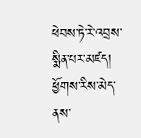ཕེབས་ཏེ་རེ་འབྲས་སྨིན་པར་མཛད། ཕྱོགས་རིས་མེད་ནས་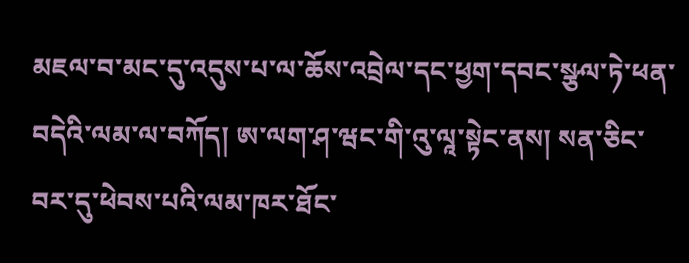མཇལ་བ་མང་དུ་འདུས་པ་ལ་ཆོས་འབྲེལ་དང་ཕྱག་དབང་སྩལ་ཏེ་ཕན་བདེའི་ལམ་ལ་བཀོད། ཨ་ལག་ཤ་ཝང་གི་འུ་ལཱ་སྟེང་ནས། སན་ཅིང་བར་དུ་ཕེབས་པའི་ལམ་ཁར་ཐོང་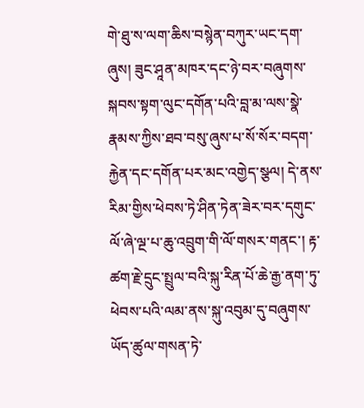གེ་ཐུ་ས་ལག་ཆིས་བསྙེན་བཀུར་ཡང་དག་ཞུས། ཟུང་ཤཱན་མཁར་དང་ཉེ་བར་བཞུགས་སྐབས་སྟག་ལུང་དགོན་པའི་བླ་མ་ལས་སྣེ་རྣམས་ཀྱིས་ཐབ་བསུ་ཞུས་པ་སོ་སོར་བདག་རྐྱེན་དང་དགོན་པར་མང་འགྱེད་སྩལ། དེ་ནས་རིམ་གྱིས་ཕེབས་ཏེ་ཤིན་ཏེན་ཟེར་བར་དགུང་ལོ་ཞེ་ལྔ་པ་ཆུ་འབྲུག་གི་ལོ་གསར་གནང་། རྟ་ཚག་རྗེ་དྲུང་སྤྲུལ་བའི་སྐུ་རིན་པོ་ཆེ་རྒྱ་ནག་ཏུ་ཕེབས་པའི་ལམ་ནས་སྐུ་འབུམ་དུ་བཞུགས་ཡོད་ཚུལ་གསན་ཏེ་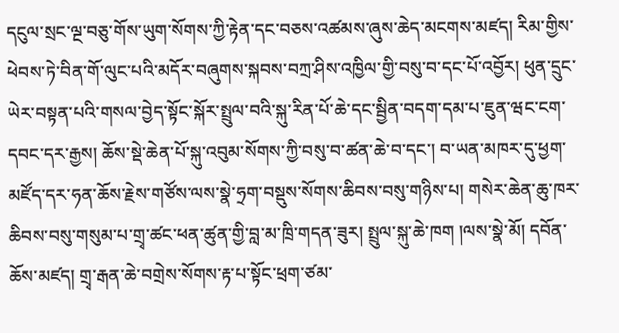དངུལ་སྲང་ལྔ་བཅུ་གོས་ཡུག་སོགས་ཀྱི་རྟེན་དང་བཅས་འཚམས་ཞུས་ཆེད་མངགས་མཛད། རིམ་གྱིས་ཕེབས་ཏེ་བིན་གོ་ལུང་པའི་མདོར་བཞུགས་སྐབས་བཀྲ་ཤིས་འཁྱིལ་གྱི་བསུ་བ་དང་པོ་འབྱོར། ཕུན་དྲུང་ཡེར་བསྟན་པའི་གསལ་བྱེད་སྟོང་སྐོར་སྤྲུལ་བའི་སྐུ་རིན་པོ་ཆེ་དང་སྦྱིན་བདག་དམ་པ་ཇུན་ཝང་ངག་དབང་དར་རྒྱས། ཆོས་སྡེ་ཆེན་པོ་སྐུ་འབུམ་སོགས་ཀྱི་བསུ་བ་ཚན་ཆེ་བ་དང་། བ་ཡན་མཁར་དུ་ཕྱག་མཛོད་དར་ཧན་ཆོས་རྗེས་གཙོས་ལས་སྣེ་ཧྲག་བསྡུས་སོགས་ཆིབས་བསུ་གཉིས་པ། གསེར་ཆེན་ཆུ་ཁར་ཆིབས་བསུ་གསུམ་པ་གྲྭ་ཚང་ཕན་ཚུན་གྱི་བླ་མ་ཁྲི་གདན་ཟུར། སྤྲུལ་སྐུ་ཆེ་ཁག །ལས་སྣེ་མོ། དབོན་ཆོས་མཛད། གྲྭ་རྒན་ཆེ་བགྲེས་སོགས་རྟ་པ་སྟོང་ཕྲག་ཙམ་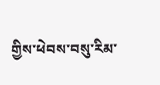གྱིས་ཕེབས་བསུ་རིམ་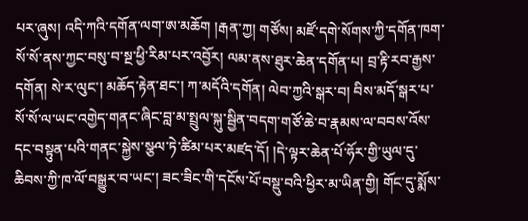པར་ཞུས། འདི་ཀའི་དགོན་ལག་ཨ་མཆོག །རྒན་ཀྱ། གཙོས། མཛོ་དགེ་སོགས་ཀྱི་དགོན་ཁག་སོ་སོ་ནས་ཀྱང་བསུ་བ་སྔ་ཕྱི་རིམ་པར་འབྱོར། ལམ་ནས་ཐུར་ཆེན་དགོན་པ། བྲ་རྟི་རབ་རྒྱས་དགོན། སེ་ར་ལུང་། མཆོད་རྟེན་ཐང་། ཀ་མདོའི་དགོན། ལེབ་ཀྱའི་སྒར་བ། བིས་མདོ་སྒར་པ་སོ་སོ་ལ་ཡང་འགྱེད་གནང་ཞིང་བླ་མ་སྤྲུལ་སྐུ་སྦྱིན་བདག་གཙོ་ཆེ་བ་རྣམས་ལ་བབས་འོས་དང་བསྟུན་པའི་གནང་སྐྱེས་སྩལ་ཏེ་ཚིམ་པར་མཛད་དོ། །དེ་ལྟར་ཆེན་པོ་ཧོར་གྱི་ཡུལ་དུ་ཆིབས་ཀྱི་ཁ་ལོ་བསྒྱུར་བ་ཡང་། ཟང་ཟིང་གི་དངོས་པོ་བསྡུ་བའི་ཕྱིར་མ་ཡིན་གྱི། གོང་དུ་སྨོས་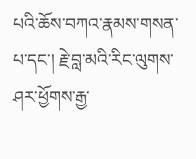པའི་ཆོས་བཀའ་རྣམས་གསན་པ་དང་། རྗེ་བླ་མའི་རིང་ལུགས་ཤར་ཕྱོགས་རྒྱ་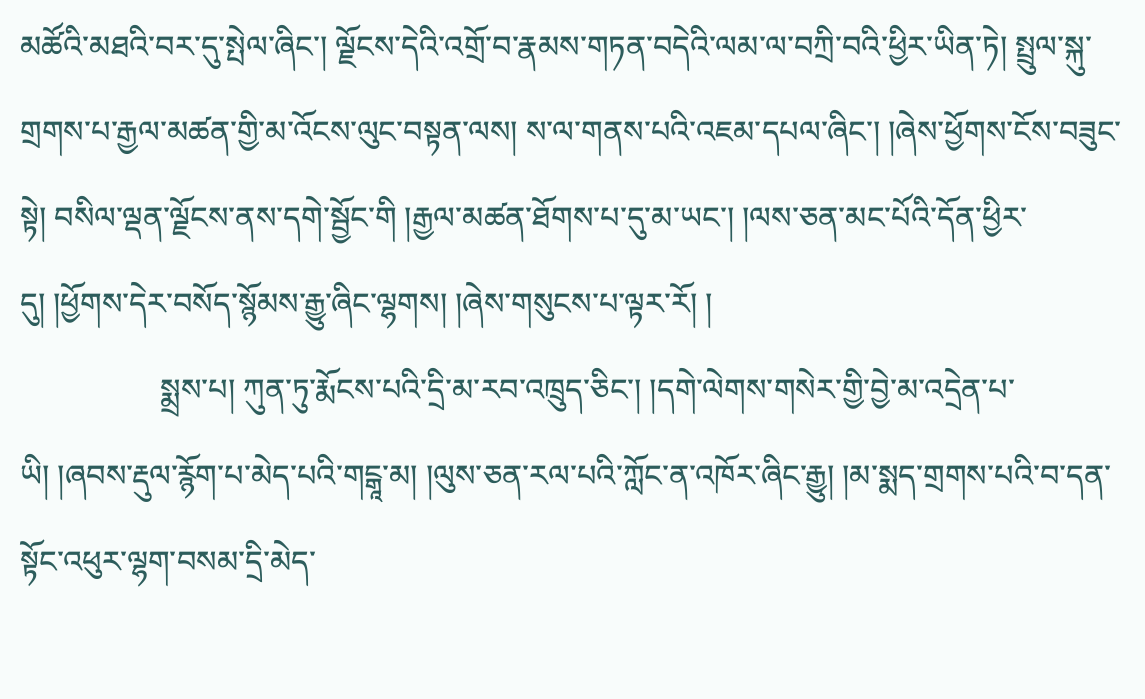མཚོའི་མཐའི་བར་དུ་སྤེལ་ཞིང་། ལྗོངས་དེའི་འགྲོ་བ་རྣམས་གཏན་བདེའི་ལམ་ལ་བཀྲི་བའི་ཕྱིར་ཡིན་ཏེ། སྤྲུལ་སྐུ་གྲགས་པ་རྒྱལ་མཚན་གྱི་མ་འོངས་ལུང་བསྟན་ལས། ས་ལ་གནས་པའི་འཇམ་དཔལ་ཞིང་། །ཞེས་ཕྱོགས་ངོས་བཟུང་སྟེ། བསིལ་ལྡན་ལྗོངས་ནས་དགེ་སྦྱོང་གི །རྒྱལ་མཚན་ཐོགས་པ་དུ་མ་ཡང་། །ལས་ཅན་མང་པོའི་དོན་ཕྱིར་དུ། །ཕྱོགས་དེར་བསོད་སྙོམས་རྒྱུ་ཞིང་ལྷགས། །ཞེས་གསུངས་པ་ལྟར་རོ། །
                  སྨྲས་པ། ཀུན་ཏུ་རྨོངས་པའི་དྲི་མ་རབ་འཁྲུད་ཅིང་། །དགེ་ལེགས་གསེར་གྱི་བྱེ་མ་འདྲེན་པ་ཡི། །ཞབས་རྡུལ་རྙོག་པ་མེད་པའི་གངྒཱ་མ། །ལུས་ཅན་རལ་པའི་ཀློང་ན་འཁོར་ཞིང་རྒྱུ། །མ་སྨད་གྲགས་པའི་བ་དན་སྟོང་འཕུར་ལྷག་བསམ་དྲི་མེད་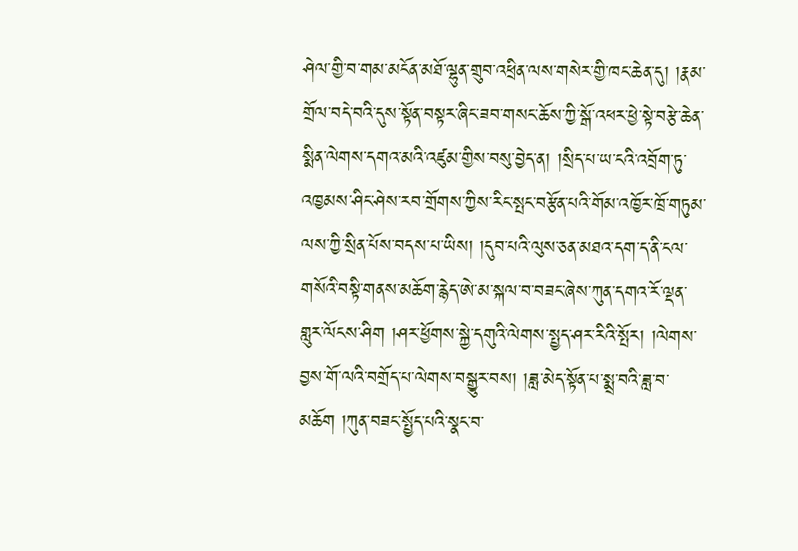ཤེལ་གྱི་བ་གམ་མངོན་མཐོ་ལྷུན་གྲུབ་འཕྲིན་ལས་གསེར་གྱི་ཁང་ཆེན་དུ། །རྣམ་གྲོལ་བདེ་བའི་དུས་སྟོན་བསྟར་ཞིང་ཟབ་གསང་ཆོས་ཀྱི་སྒོ་འཕར་ཕྱེ་སྟེ་བརྩེ་ཆེན་སྨིན་ལེགས་དགའ་མའི་འཛུམ་གྱིས་བསུ་བྱེད་ན། །སྲིད་པ་ཡ་ངའི་འབྲོག་ཏུ་འཁྱམས་ཤིང་ཤེས་རབ་གྲོགས་ཀྱིས་རིང་སྤང་བརྩོན་པའི་གོམ་འཁྱོར་ཁྲོ་གཏུམ་ལས་ཀྱི་སྲིན་པོས་བདས་པ་ཡིས། །དུབ་པའི་ལུས་ཅན་མཐའ་དག་ད་ནི་ངལ་གསོའི་བསྟི་གནས་མཆོག་རྙེད་ཨེ་མ་སྐལ་བ་བཟང་ཞེས་ཀུན་དགའ་རོ་ལྡན་གླུར་ལོངས་ཤིག །ཤར་ཕྱོགས་སྐྱེ་དགུའི་ལེགས་སྤྱད་ཤར་རིའི་སྤོར། །ལེགས་བྱས་གོ་ལའི་བགྲོད་པ་ལེགས་བསྒྱུར་བས། །ཟླ་མེད་སྟོན་པ་སྨྲ་བའི་ཟླ་བ་མཆོག །ཀུན་བཟང་སྤྱོད་པའི་སྣང་བ་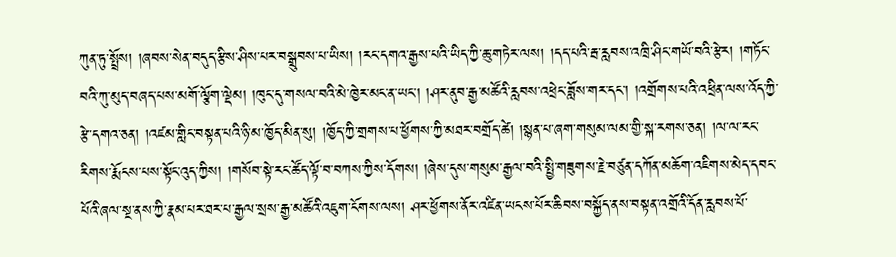ཀུན་ཏུ་སྤྲོས། །ཞབས་སེན་བདུད་རྩིས་ཤིས་པར་བསྒྲུབས་པ་ཡིས། །རང་དགའ་རྒྱས་པའི་ཡིད་ཀྱི་ཆུ་གཏེར་ལས། །དད་པའི་རྦ་རླབས་འཁྲི་ཤིང་གཡོ་བའི་རྩེར། །གཏོང་བའི་ཀུ་མུད་བཞད་པས་མགོ་ལྕོག་ལྡེམ། །ཁུང་དུ་གསལ་བའི་མེ་ཁྱེར་མང་ན་ཡང་། །ཤར་ནུབ་རྒྱ་མཚོའི་རླབས་འཕྲེང་ཟློས་གར་དང་། །འགྲོགས་པའི་འཕྲིན་ལས་འོད་ཀྱི་རྩེ་དགའ་ཅན། །འཛམ་གླིང་བསྟན་པའི་ཉི་མ་ཁྱོད་མིན་སུ། །ཁྱོད་ཀྱི་གྲགས་པ་ཕྱོགས་ཀྱི་མཐར་བགྲོད་ཚེ། །སྙན་པ་ཞག་གསུམ་ལམ་གྱི་སྐ་རགས་ཅན། །ལ་ལ་རང་རིགས་རྨོངས་པས་སྟོང་འུད་ཀྱིས། །གསོབ་སྟེ་རང་ཚོད་ལྟོ་བ་བཀས་ཀྱིས་དོགས། །ཞེས་དུས་གསུམ་རྒྱལ་བའི་སྤྱི་གཟུགས་རྗེ་བཙུན་དཀོན་མཆོག་འཇིགས་མེད་དབང་པོའི་ཞལ་སྔ་ནས་ཀྱི་རྣམ་པར་ཐར་པ་རྒྱལ་སྲས་རྒྱ་མཚོའི་འཇུག་ངོགས་ལས། ཤར་ཕྱོགས་ནོར་འཛིན་ཡངས་པོར་ཆིབས་བསྐྱོད་ནས་བསྟན་འགྲོའི་དོན་རླབས་པོ་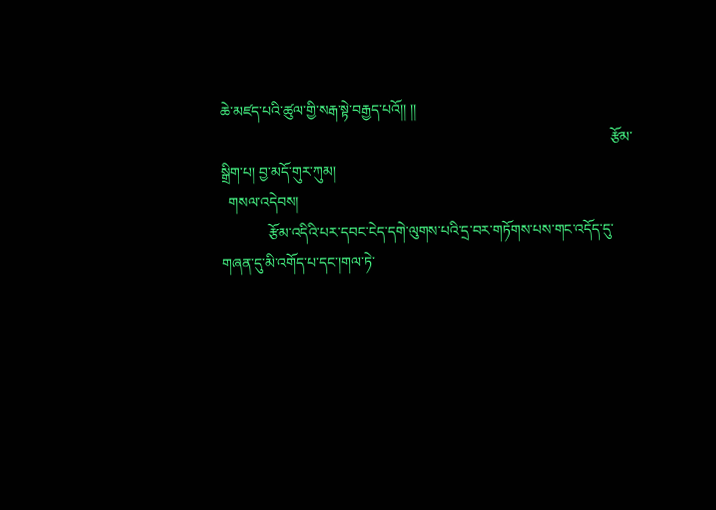ཆེ་མཛད་པའི་ཚུལ་གྱི་སརྒ་སྟེ་བརྒྱད་པའོ།། །།
                                                                                                           རྩོམ་སྒྲིག་པ། བྱ་མདོ་གུར་ཀུམ།
  གསལ་འདེབས།
             རྩོམ་འདིའི་པར་དབང་ངེད་དགེ་ལུགས་པའི་དྲ་བར་གཏོགས་པས་གང་འདོད་དུ་གཞན་དུ་མི་འགོད་པ་དང་།གལ་ཏེ་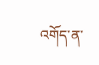འགོད་ན་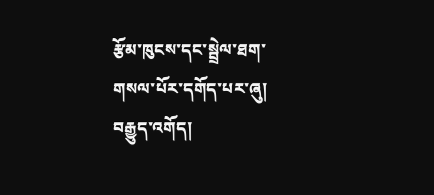རྩོམ་ཁུངས་དང་སྦྲེལ་ཐག་གསལ་པོར་དགོད་པར་ཞུ།
བརྒྱུད་འགོད།